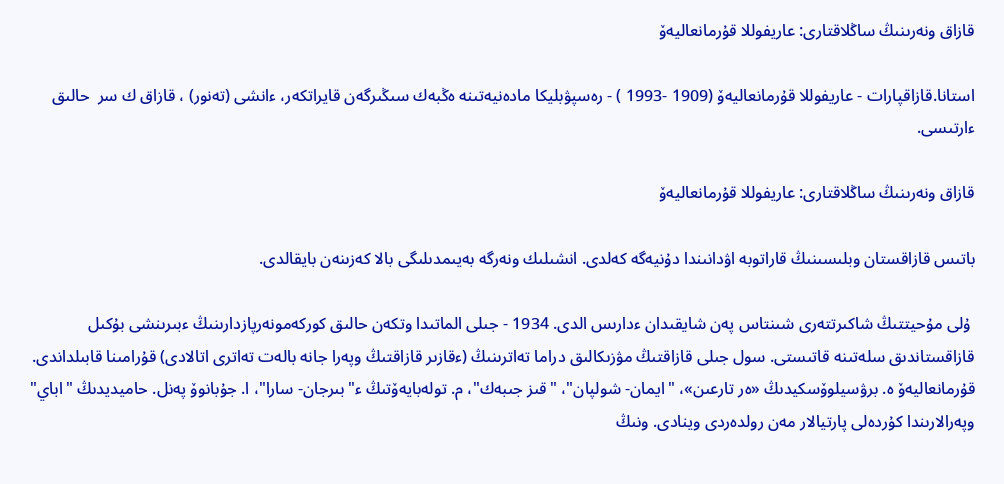قازاق ونەرىنىڭ ساڭلاقتارى: عاريفوللا قۇرمانعاليەۆ

استانا.قازاقپارات - عاريفوللا قۇرمانعاليەۆ (1909 -1993 ) - رەسپۋبليكا مادەنيەتىنە ەڭبەك سىڭىرگەن قايراتكەر، ءانشى (تەنور) ، قازاق ك سر  حالىق ءارتىسى.

قازاق ونەرىنىڭ ساڭلاقتارى: عاريفوللا قۇرمانعاليەۆ

باتىس قازاقستان وبلىسىنىڭ قاراتوبە اۋدانىندا دۇنيەگە كەلدى. انشىلىك ونەرگە بەيىمدىلىگى بالا كەزىنەن بايقالدى.

 ۇلى مۇحيتتىڭ شاكىرتتەرى شىنتاس پەن شايقىدان ءدارىس الدى. 1934 - جىلى الماتىدا وتكەن حالىق كوركەمونەرپازدارىنىڭ ءبىرىنشى بۇكىل قازاقستاندىق سلەتىنە قاتىستى. سول جىلى قازاقتىڭ مۋزىكالىق دراما تەاترىنىڭ (ءقازىر قازاقتىڭ وپەرا جانە بالەت تەاترى اتالادى) قۇرامىنا قابىلداندى. قۇرمانعاليەۆ ە. برۋسيلوۆسكيدىڭ «ەر تارعىن»، "ايمان- شولپان"، "قىز جىبەك"، م. تولەبايەۆتىڭ ء"بىرجان- سارا"، ا. جۇبانوۆ پەنل. حاميديدىڭ "اباي" وپەرالارىندا كۇردەلى پارتيالار مەن رولدەردى وينادى. ونىڭ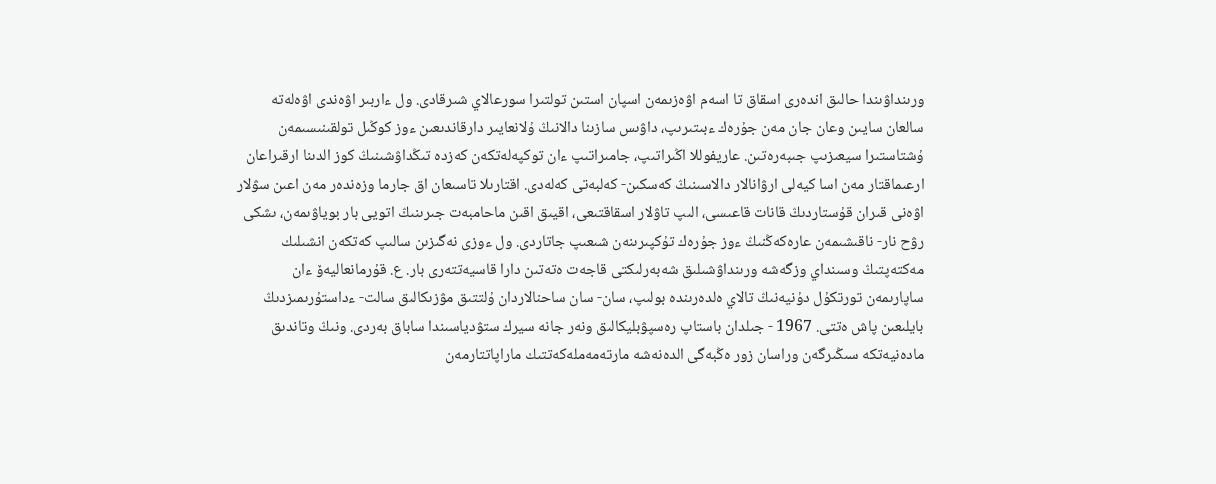ورىنداۋىندا حالىق اندەرى اسقاق تا اسەم اۋەزىمەن اسپان استىن تولتىرا سورعالاي شىرقادى. ول ءاربىر اۋەندى اۋەلەتە سالعان سايىن وعان جان مەن جۇرەك ءبىتىرىپ، داۋىس سازىنا دالانىڭ ۇلانعايىر دارقاندىعىن ءوز كوڭىل تولقىنىسىمەن ۇشتاستىرا سيعىزىپ جىبەرەتىن. عاريفوللا اڭىراتىپ، جامىراتىپ ءان توكپەلەتكەن كەزدە تىڭداۋشىنىڭ كوز الدىنا ارقىراعان ارعىماقتار مەن اسا كيەلى ارۋانالار دالاسىنىڭ كەسكىن- كەلبەتى كەلەدى. اقتارىلا تاسىعان اق جارما وزەندەر مەن اعىن سۋلار اۋەنى قىران قۇستاردىڭ قانات قاعىسى، الىپ تاۋلار اسقاقتىعى، اقيىق اقىن ماحامبەت جىرىنىڭ اتويى بار بوياۋىمەن، ىشكى رۋح نار- ناقىشىمەن عارەكەڭنىڭ ءوز جۇرەك تۇكپىرىنەن شىعىپ جاتاردى. ول ءوزى نەگىزىن سالىپ كەتكەن انشىلىك مەكتەپتىڭ وسىنداي وزگەشە ورىنداۋشىلىق شەبەرلىكتى قاجەت ەتەتىن دارا قاسيەتتەرى بار. ع. قۇرمانعاليەۆ ءان ساپارىمەن تورتكۇل دۇنيەنىڭ تالاي ەلدەرىندە بولىپ، سان- سان ساحنالاردان ۇلتتىق مۋزىكالىق سالت- ءداستۇرىمىزدىڭ بايلىعىن پاش ەتتى. 1967 - جىلدان باستاپ رەسپۋبليكالىق ونەر جانە سيرك ستۋدياسىندا ساباق بەردى. ونىڭ وتاندىق مادەنيەتكە سىڭىرگەن وراسان زور ەڭبەگى الدەنەشە مارتەمەملەكەتتىك ماراپاتتارمەن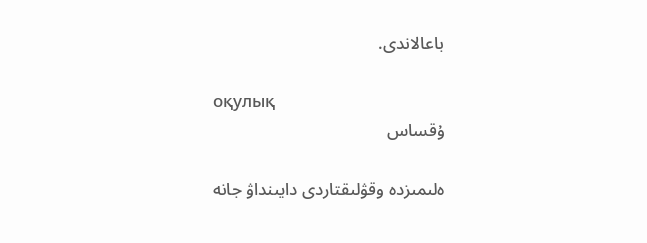باعالاندى.

оқулық
ۇقساس

ەلىمىزدە وقۋلىقتاردى دايىنداۋ جانە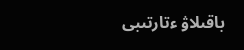باقىلاۋ ءتارتىبى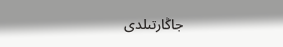جاڭارتىلدى